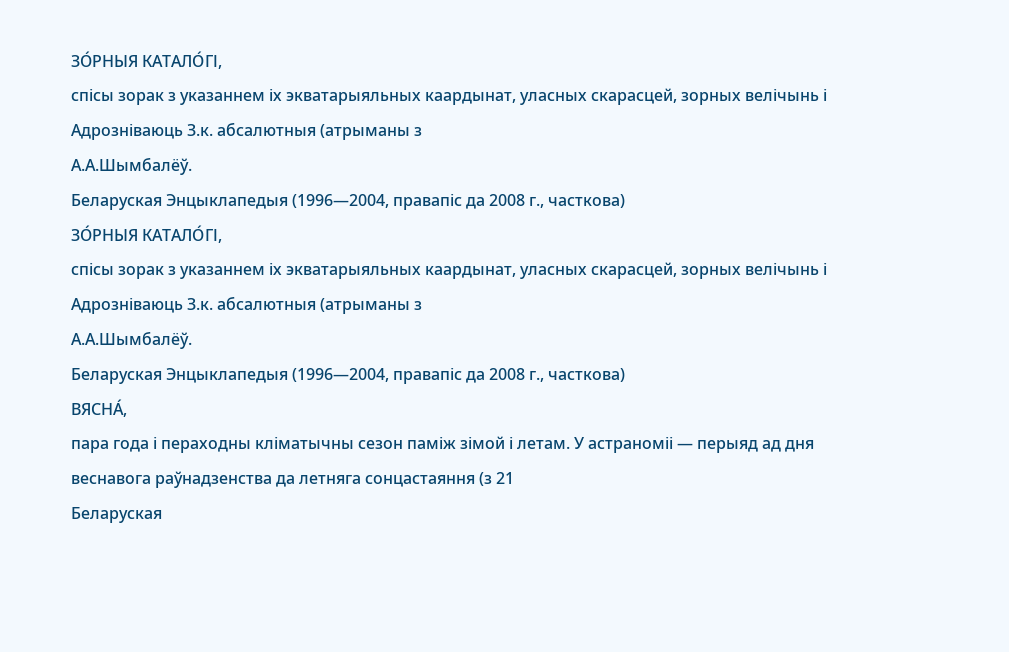ЗО́РНЫЯ КАТАЛО́ГІ,
спісы зорак з указаннем іх экватарыяльных каардынат, уласных скарасцей, зорных велічынь і
Адрозніваюць З.к. абсалютныя (атрыманы з
А.А.Шымбалёў.
Беларуская Энцыклапедыя (1996—2004, правапіс да 2008 г., часткова)
ЗО́РНЫЯ КАТАЛО́ГІ,
спісы зорак з указаннем іх экватарыяльных каардынат, уласных скарасцей, зорных велічынь і
Адрозніваюць З.к. абсалютныя (атрыманы з
А.А.Шымбалёў.
Беларуская Энцыклапедыя (1996—2004, правапіс да 2008 г., часткова)
ВЯСНА́,
пара года і пераходны кліматычны сезон паміж зімой і летам. У астраноміі — перыяд ад дня веснавога раўнадзенства да летняга сонцастаяння (з 21
Беларуская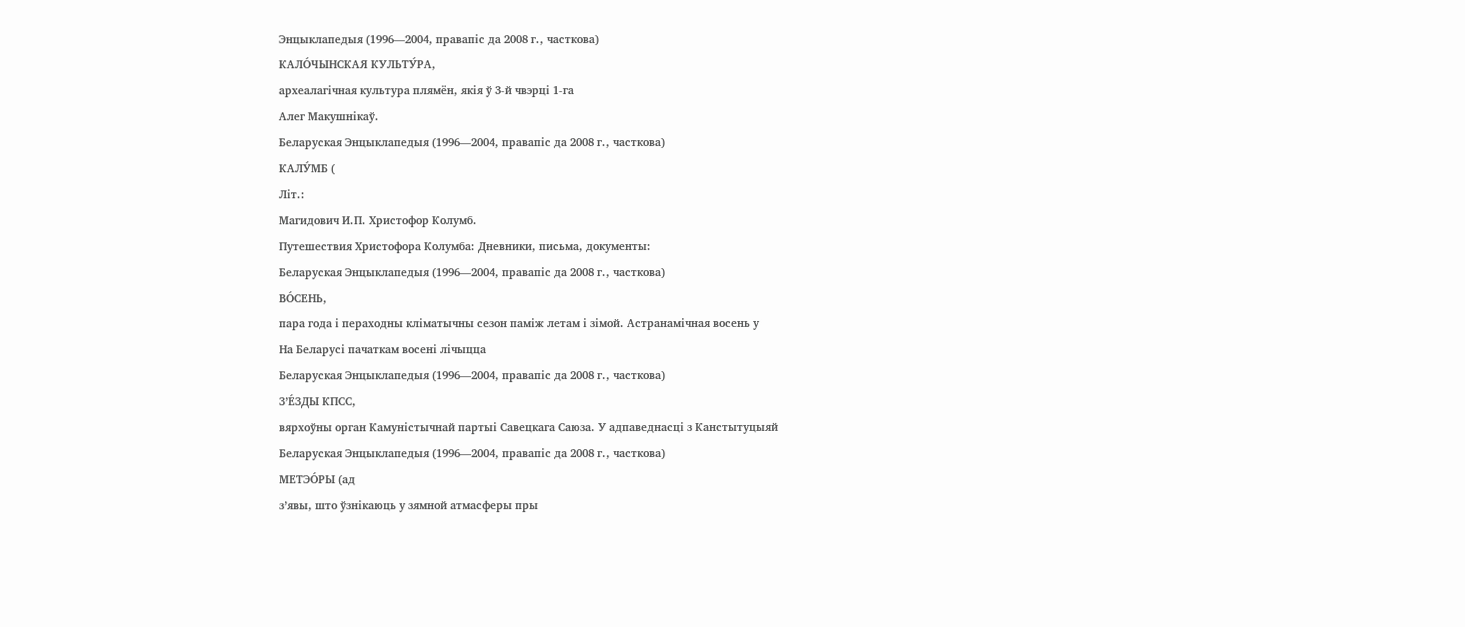Энцыклапедыя (1996—2004, правапіс да 2008 г., часткова)
КАЛО́ЧЫНСКАЯ КУЛЬТУ́РА,
археалагічная культура плямён, якія ў 3-й чвэрці 1-га
Алег Макушнікаў.
Беларуская Энцыклапедыя (1996—2004, правапіс да 2008 г., часткова)
КАЛУ́МБ (
Літ.:
Магидович И.П. Христофор Колумб.
Путешествия Христофора Колумба: Дневники, письма, документы:
Беларуская Энцыклапедыя (1996—2004, правапіс да 2008 г., часткова)
ВО́СЕНЬ,
пара года і пераходны кліматычны сезон паміж летам і зімой. Астранамічная восень у
На Беларусі пачаткам восені лічыцца
Беларуская Энцыклапедыя (1996—2004, правапіс да 2008 г., часткова)
З’Е́ЗДЫ КПСС,
вярхоўны орган Камуністычнай партыі Савецкага Саюза. У адпаведнасці з Канстытуцыяй
Беларуская Энцыклапедыя (1996—2004, правапіс да 2008 г., часткова)
МЕТЭО́РЫ (ад
з’явы, што ўзнікаюць у зямной атмасферы пры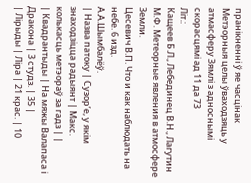пранікненні ў яе часцінак
Метэорныя целы ўваходзяць у атмасферу Зямлі з адноснымі скорасцямі ад 11 да 73
Літ.:
Кащеев Б.Л., Лебединец В.Н., Лагутин М.Ф. Метеорные явления в атмосфере Земли.
Цесевич В.П. Что и как наблюдать на небе. 6 изд.
А.А.Шымбалёў.
| Назва патоку | Сузор’е, у якім знаходзіцца радыянт | Макс. колькасць метэораў за гадз | |
| Квадрантыды | На мяжы Валапаса і Дракона | 3 студз. | 35 |
| Лірыды | Ліра | 21 крас. | 10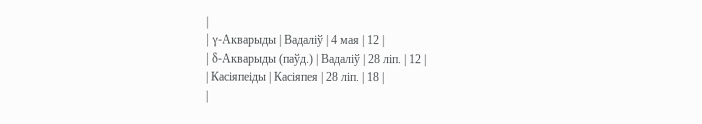|
| γ-Акварыды | Вадаліў | 4 мая | 12 |
| δ-Акварыды (паўд.) | Вадаліў | 28 ліп. | 12 |
| Касіяпеіды | Касіяпея | 28 ліп. | 18 |
|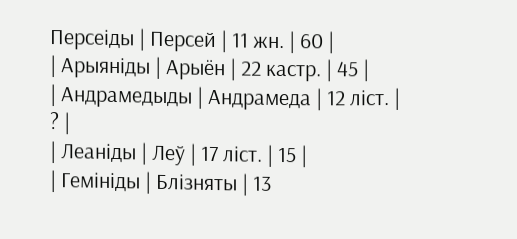Персеіды | Персей | 11 жн. | 60 |
| Арыяніды | Арыён | 22 кастр. | 45 |
| Андрамедыды | Андрамеда | 12 ліст. | ? |
| Леаніды | Леў | 17 ліст. | 15 |
| Гемініды | Блізняты | 13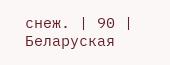снеж. | 90 |
Беларуская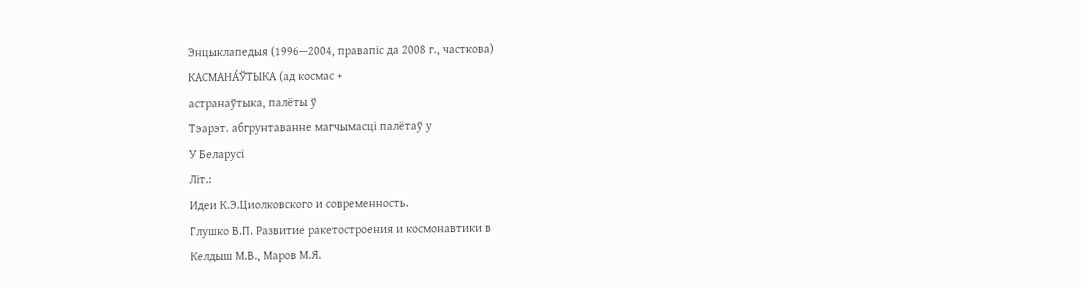Энцыклапедыя (1996—2004, правапіс да 2008 г., часткова)
КАСМАНА́ЎТЫКА (ад космас +
астранаўтыка, палёты ў
Тэарэт. абгрунтаванне магчымасці палётаў у
У Беларусі
Літ.:
Идеи К.Э.Циолковского и современность.
Глушко В.П. Развитие ракетостроения и космонавтики в
Келдыш М.В., Маров М.Я.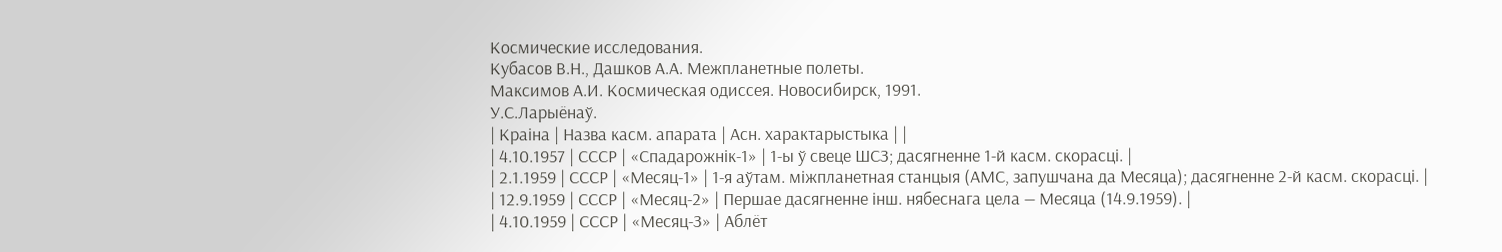Космические исследования.
Кубасов В.Н., Дашков А.А. Межпланетные полеты.
Максимов А.И. Космическая одиссея. Новосибирск, 1991.
У.С.Ларыёнаў.
| Краіна | Назва касм. апарата | Асн. характарыстыка | |
| 4.10.1957 | СССР | «Спадарожнік-1» | 1-ы ў свеце ШСЗ; дасягненне 1-й касм. скорасці. |
| 2.1.1959 | СССР | «Месяц-1» | 1-я аўтам. міжпланетная станцыя (АМС, запушчана да Месяца); дасягненне 2-й касм. скорасці. |
| 12.9.1959 | СССР | «Месяц-2» | Першае дасягненне інш. нябеснага цела — Месяца (14.9.1959). |
| 4.10.1959 | СССР | «Месяц-З» | Аблёт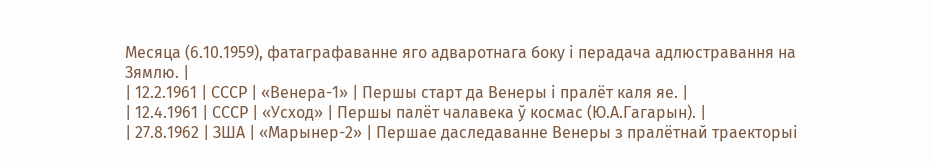Месяца (6.10.1959), фатаграфаванне яго адваротнага боку і перадача адлюстравання на Зямлю. |
| 12.2.1961 | СССР | «Венера-1» | Першы старт да Венеры і пралёт каля яе. |
| 12.4.1961 | СССР | «Усход» | Першы палёт чалавека ў космас (Ю.А.Гагарын). |
| 27.8.1962 | ЗША | «Марынер-2» | Першае даследаванне Венеры з пралётнай траекторыі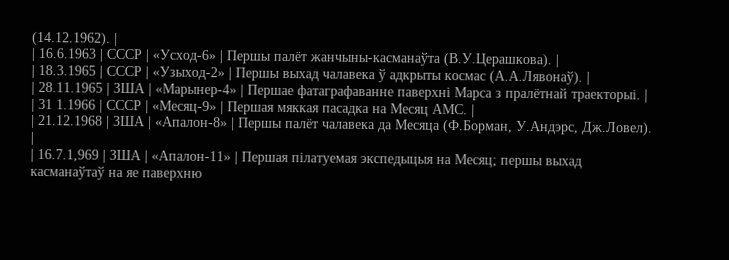(14.12.1962). |
| 16.6.1963 | СССР | «Усход-6» | Першы палёт жанчыны-касманаўта (В.У.Церашкова). |
| 18.3.1965 | СССР | «Узыход-2» | Першы выхад чалавека ў адкрыты космас (А.А.Лявонаў). |
| 28.11.1965 | ЗША | «Марынер-4» | Першае фатаграфаванне паверхні Марса з пралётнай траекторыі. |
| 31 1.1966 | СССР | «Месяц-9» | Першая мяккая пасадка на Месяц АМС. |
| 21.12.1968 | ЗША | «Апалон-8» | Першы палёт чалавека да Месяца (Ф.Борман, У.Андэрс, Дж.Ловел). |
| 16.7.1,969 | ЗША | «Апалон-11» | Першая пілатуемая экспедыцыя на Месяц; першы выхад касманаўтаў на яе паверхню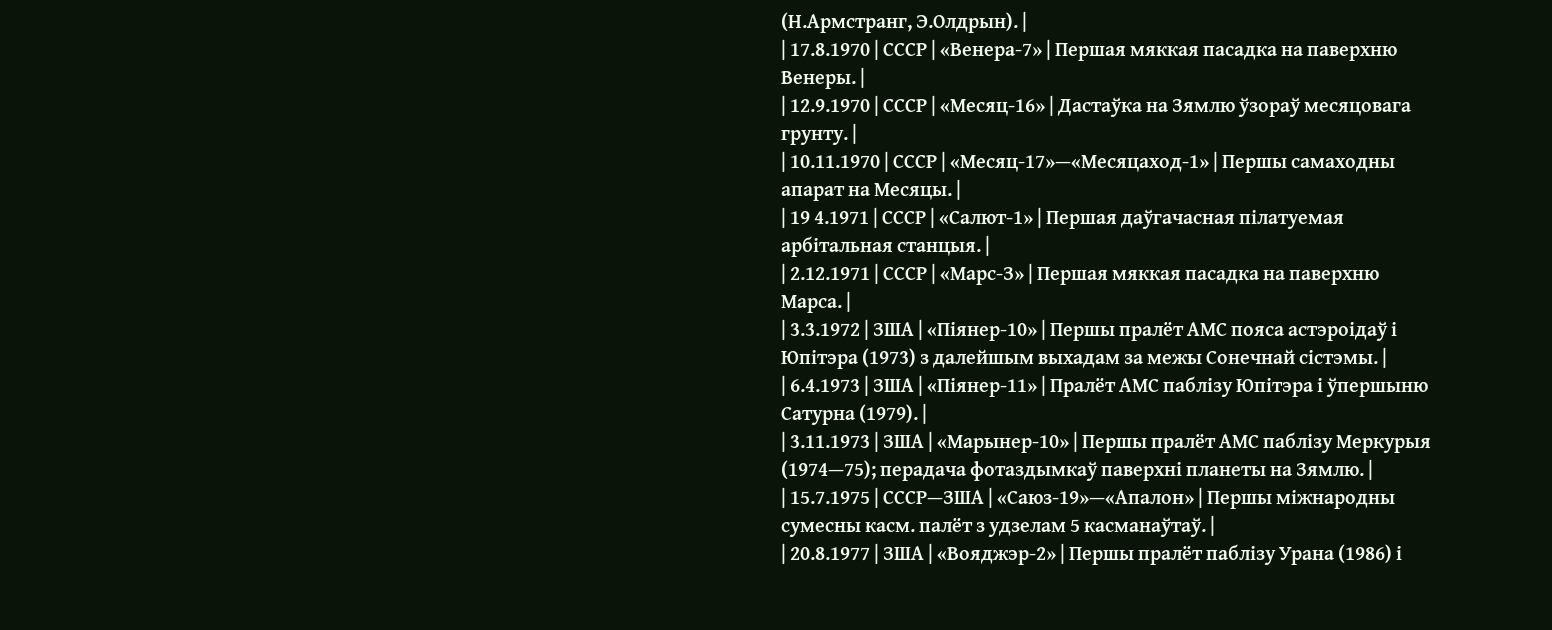(Н.Армстранг, Э.Олдрын). |
| 17.8.1970 | СССР | «Венера-7» | Першая мяккая пасадка на паверхню Венеры. |
| 12.9.1970 | СССР | «Месяц-16» | Дастаўка на Зямлю ўзораў месяцовага грунту. |
| 10.11.1970 | СССР | «Месяц-17»—«Месяцаход-1» | Першы самаходны апарат на Месяцы. |
| 19 4.1971 | СССР | «Салют-1» | Першая даўгачасная пілатуемая арбітальная станцыя. |
| 2.12.1971 | СССР | «Марс-З» | Першая мяккая пасадка на паверхню Марса. |
| 3.3.1972 | ЗША | «Піянер-10» | Першы пралёт АМС пояса астэроідаў і Юпітэра (1973) з далейшым выхадам за межы Сонечнай сістэмы. |
| 6.4.1973 | ЗША | «Піянер-11» | Пралёт АМС паблізу Юпітэра і ўпершыню Сатурна (1979). |
| 3.11.1973 | ЗША | «Марынер-10» | Першы пралёт АМС паблізу Меркурыя (1974—75); перадача фотаздымкаў паверхні планеты на Зямлю. |
| 15.7.1975 | СССР—ЗША | «Саюз-19»—«Апалон» | Першы міжнародны сумесны касм. палёт з удзелам 5 касманаўтаў. |
| 20.8.1977 | ЗША | «Вояджэр-2» | Першы пралёт паблізу Урана (1986) і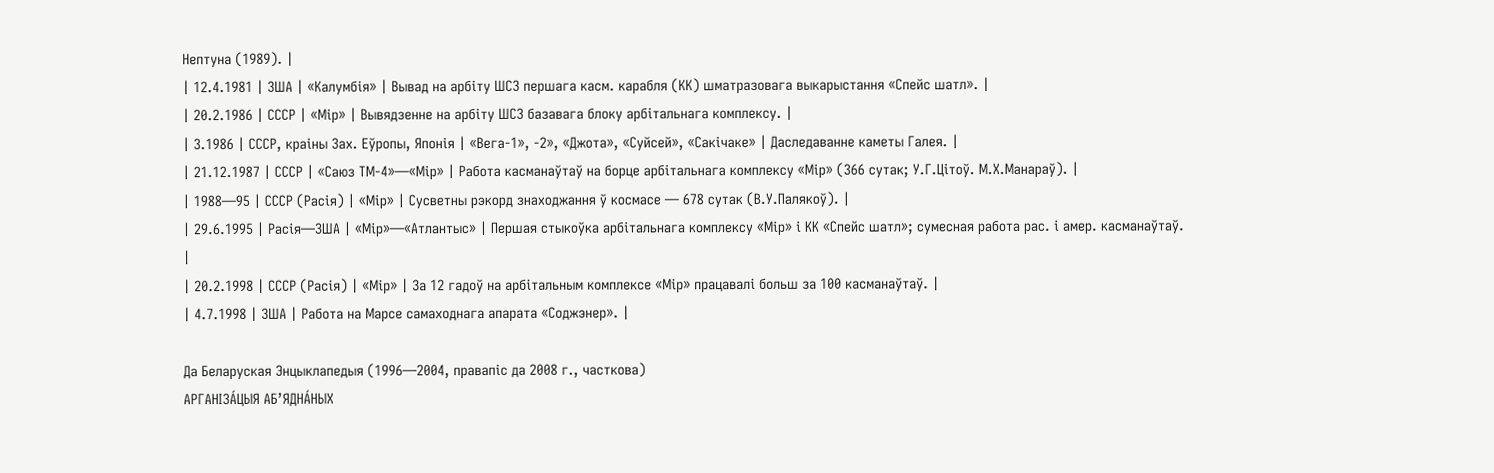Нептуна (1989). |
| 12.4.1981 | ЗША | «Калумбія» | Вывад на арбіту ШСЗ першага касм. карабля (КК) шматразовага выкарыстання «Спейс шатл». |
| 20.2.1986 | СССР | «Мір» | Вывядзенне на арбіту ШСЗ базавага блоку арбітальнага комплексу. |
| 3.1986 | СССР, краіны Зах. Еўропы, Японія | «Вега-1», -2», «Джота», «Суйсей», «Сакічаке» | Даследаванне каметы Галея. |
| 21.12.1987 | СССР | «Саюз ТМ-4»—«Мір» | Работа касманаўтаў на борце арбітальнага комплексу «Мір» (366 сутак; У.Г.Цітоў. М.Х.Манараў). |
| 1988—95 | СССР (Расія) | «Мір» | Сусветны рэкорд знаходжання ў космасе — 678 сутак (В.У.Палякоў). |
| 29.6.1995 | Расія—ЗША | «Мір»—«Атлантыс» | Першая стыкоўка арбітальнага комплексу «Мір» і КК «Спейс шатл»; сумесная работа рас. і амер. касманаўтаў. |
| 20.2.1998 | СССР (Расія) | «Мір» | За 12 гадоў на арбітальным комплексе «Мір» працавалі больш за 100 касманаўтаў. |
| 4.7.1998 | ЗША | Работа на Марсе самаходнага апарата «Соджэнер». |

Да Беларуская Энцыклапедыя (1996—2004, правапіс да 2008 г., часткова)
АРГАНІЗА́ЦЫЯ АБ’ЯДНА́НЫХ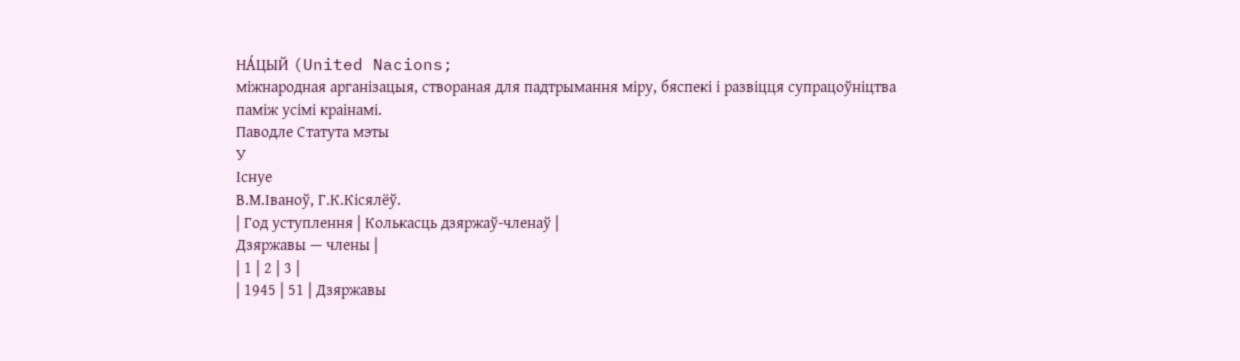НА́ЦЫЙ (United Nacions;
міжнародная арганізацыя, створаная для падтрымання міру, бяспекі і развіцця супрацоўніцтва паміж усімі краінамі.
Паводле Статута мэты
У
Існуе
В.М.Іваноў, Г.К.Кісялёў.
| Год уступлення | Колькасць дзяржаў-членаў |
Дзяржавы — члены |
| 1 | 2 | 3 |
| 1945 | 51 | Дзяржавы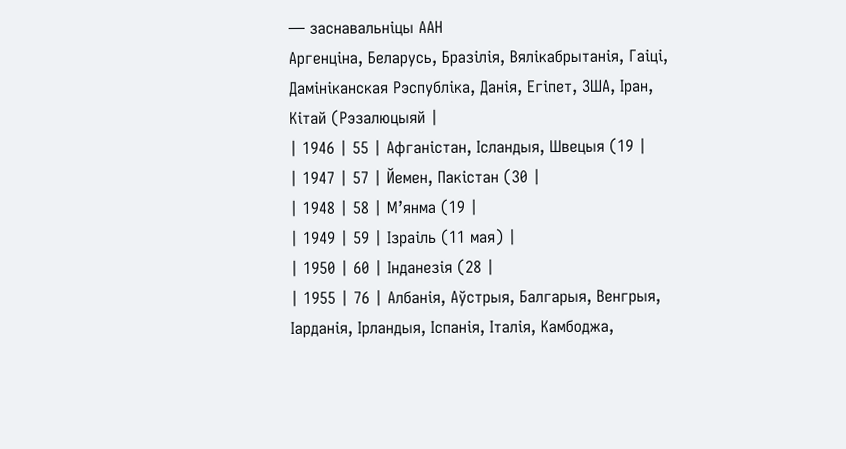— заснавальніцы ААН
Аргенціна, Беларусь, Бразілія, Вялікабрытанія, Гаіці, Дамініканская Рэспубліка, Данія, Егіпет, ЗША, Іран, Кітай (Рэзалюцыяй |
| 1946 | 55 | Афганістан, Ісландыя, Швецыя (19 |
| 1947 | 57 | Йемен, Пакістан (30 |
| 1948 | 58 | М’янма (19 |
| 1949 | 59 | Ізраіль (11 мая) |
| 1950 | 60 | Інданезія (28 |
| 1955 | 76 | Албанія, Аўстрыя, Балгарыя, Венгрыя, Іарданія, Ірландыя, Іспанія, Італія, Камбоджа,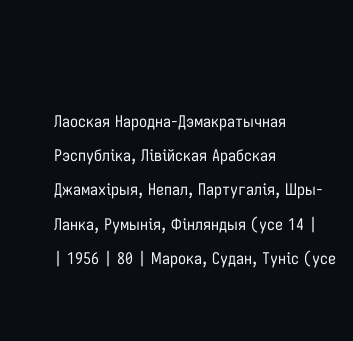Лаоская Народна-Дэмакратычная Рэспубліка, Лівійская Арабская Джамахірыя, Непал, Партугалія, Шры-Ланка, Румынія, Фінляндыя (усе 14 |
| 1956 | 80 | Марока, Судан, Туніс (усе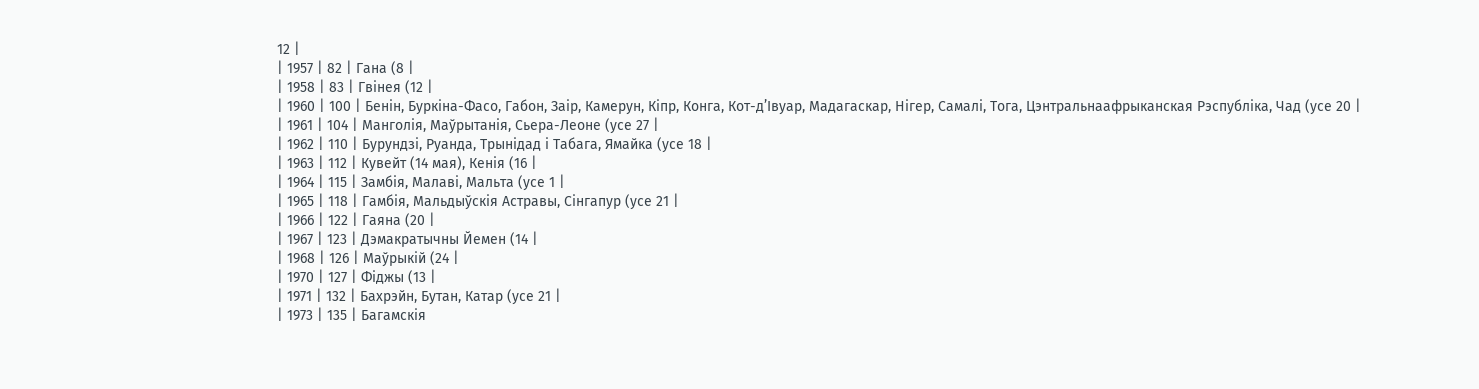12 |
| 1957 | 82 | Гана (8 |
| 1958 | 83 | Гвінея (12 |
| 1960 | 100 | Бенін, Буркіна-Фасо, Габон, Заір, Камерун, Кіпр, Конга, Кот-д’Івуар, Мадагаскар, Нігер, Самалі, Тога, Цэнтральнаафрыканская Рэспубліка, Чад (усе 20 |
| 1961 | 104 | Манголія, Маўрытанія, Сьера-Леоне (усе 27 |
| 1962 | 110 | Бурундзі, Руанда, Трынідад і Табага, Ямайка (усе 18 |
| 1963 | 112 | Кувейт (14 мая), Кенія (16 |
| 1964 | 115 | Замбія, Малаві, Мальта (усе 1 |
| 1965 | 118 | Гамбія, Мальдыўскія Астравы, Сінгапур (усе 21 |
| 1966 | 122 | Гаяна (20 |
| 1967 | 123 | Дэмакратычны Йемен (14 |
| 1968 | 126 | Маўрыкій (24 |
| 1970 | 127 | Фіджы (13 |
| 1971 | 132 | Бахрэйн, Бутан, Катар (усе 21 |
| 1973 | 135 | Багамскія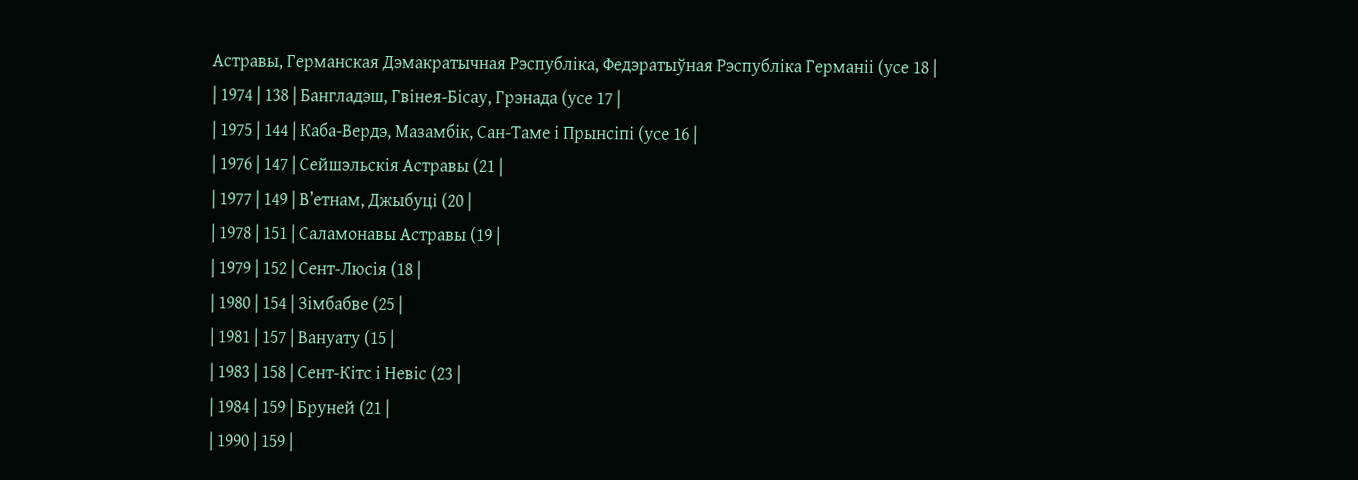Астравы, Германская Дэмакратычная Рэспубліка, Федэратыўная Рэспубліка Германіі (усе 18 |
| 1974 | 138 | Бангладэш, Гвінея-Бісау, Грэнада (усе 17 |
| 1975 | 144 | Каба-Вердэ, Мазамбік, Сан-Таме і Прынсіпі (усе 16 |
| 1976 | 147 | Сейшэльскія Астравы (21 |
| 1977 | 149 | В’етнам, Джыбуці (20 |
| 1978 | 151 | Саламонавы Астравы (19 |
| 1979 | 152 | Сент-Люсія (18 |
| 1980 | 154 | Зімбабве (25 |
| 1981 | 157 | Вануату (15 |
| 1983 | 158 | Сент-Кітс і Невіс (23 |
| 1984 | 159 | Бруней (21 |
| 1990 | 159 |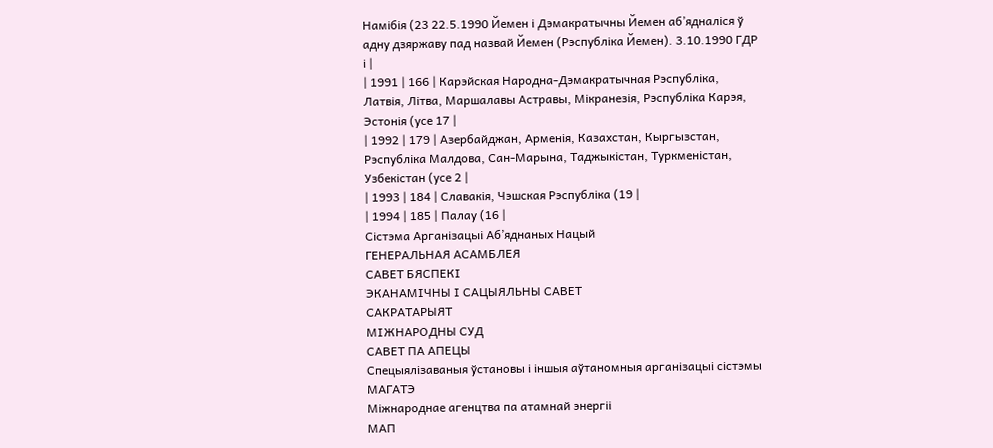Намібія (23 22.5.1990 Йемен і Дэмакратычны Йемен аб’ядналіся ў адну дзяржаву пад назвай Йемен (Рэспубліка Йемен). 3.10.1990 ГДР і |
| 1991 | 166 | Карэйская Народна-Дэмакратычная Рэспубліка, Латвія, Літва, Маршалавы Астравы, Мікранезія, Рэспубліка Карэя, Эстонія (усе 17 |
| 1992 | 179 | Азербайджан, Арменія, Казахстан, Кыргызстан, Рэспубліка Малдова, Сан-Марына, Таджыкістан, Туркменістан, Узбекістан (усе 2 |
| 1993 | 184 | Славакія, Чэшская Рэспубліка (19 |
| 1994 | 185 | Палау (16 |
Сістэма Арганізацыі Аб’яднаных Нацый
ГЕНЕРАЛЬНАЯ АСАМБЛЕЯ
САВЕТ БЯСПЕКІ
ЭКАНАМІЧНЫ І САЦЫЯЛЬНЫ САВЕТ
САКРАТАРЫЯТ
МІЖНАРОДНЫ СУД
САВЕТ ПА АПЕЦЫ
Спецыялізаваныя ўстановы і іншыя аўтаномныя арганізацыі сістэмы
МАГАТЭ
Міжнароднае агенцтва па атамнай энергіі
МАП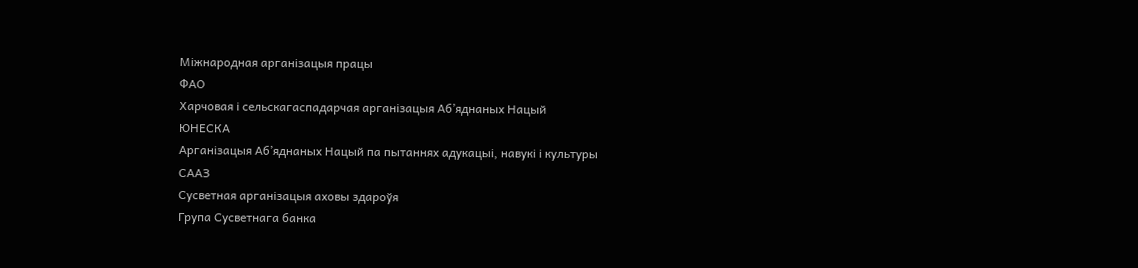Міжнародная арганізацыя працы
ФАО
Харчовая і сельскагаспадарчая арганізацыя Аб’яднаных Нацый
ЮНЕСКА
Арганізацыя Аб’яднаных Нацый па пытаннях адукацыі, навукі і культуры
СААЗ
Сусветная арганізацыя аховы здароўя
Група Сусветнага банка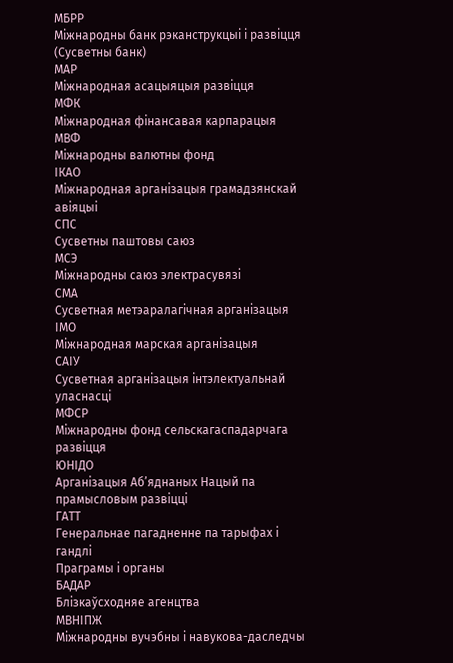МБРР
Міжнародны банк рэканструкцыі і развіцця (Сусветны банк)
МАР
Міжнародная асацыяцыя развіцця
МФК
Міжнародная фінансавая карпарацыя
МВФ
Міжнародны валютны фонд
ІКАО
Міжнародная арганізацыя грамадзянскай авіяцыі
СПС
Сусветны паштовы саюз
МСЭ
Міжнародны саюз электрасувязі
СМА
Сусветная метэаралагічная арганізацыя
ІМО
Міжнародная марская арганізацыя
САІУ
Сусветная арганізацыя інтэлектуальнай уласнасці
МФСР
Міжнародны фонд сельскагаспадарчага развіцця
ЮНІДО
Арганізацыя Аб’яднаных Нацый па прамысловым развіцці
ГАТТ
Генеральнае пагадненне па тарыфах і гандлі
Праграмы і органы
БАДАР
Блізкаўсходняе агенцтва
МВНІПЖ
Міжнародны вучэбны і навукова-даследчы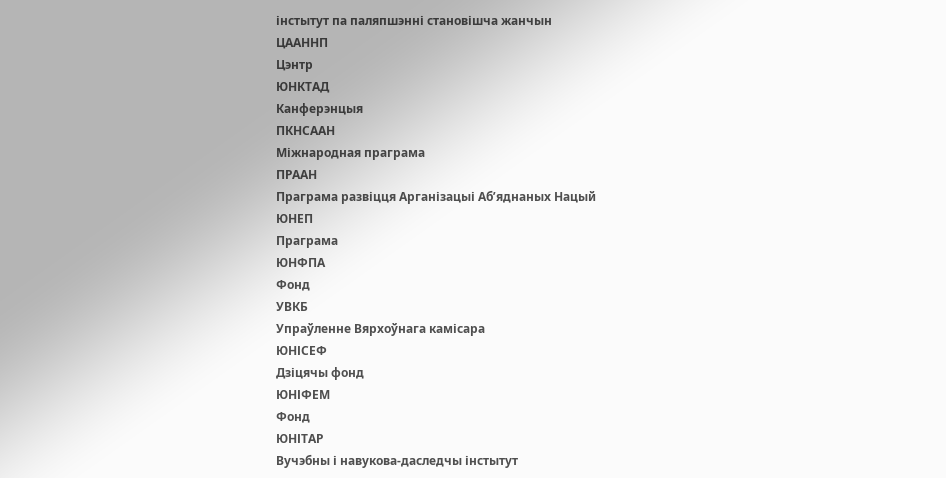інстытут па паляпшэнні становішча жанчын
ЦААННП
Цэнтр
ЮНКТАД
Канферэнцыя
ПКНСААН
Міжнародная праграма
ПРААН
Праграма развіцця Арганізацыі Аб’яднаных Нацый
ЮНЕП
Праграма
ЮНФПА
Фонд
УВКБ
Упраўленне Вярхоўнага камісара
ЮНІСЕФ
Дзіцячы фонд
ЮНІФЕМ
Фонд
ЮНІТАР
Вучэбны і навукова-даследчы інстытут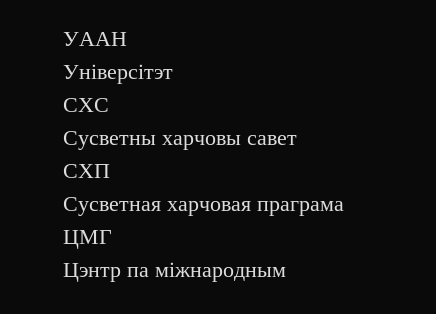УААН
Універсітэт
СХС
Сусветны харчовы савет
СХП
Сусветная харчовая праграма
ЦМГ
Цэнтр па міжнародным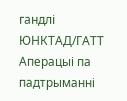гандлі
ЮНКТАД/ГАТТ
Аперацыі па падтрыманні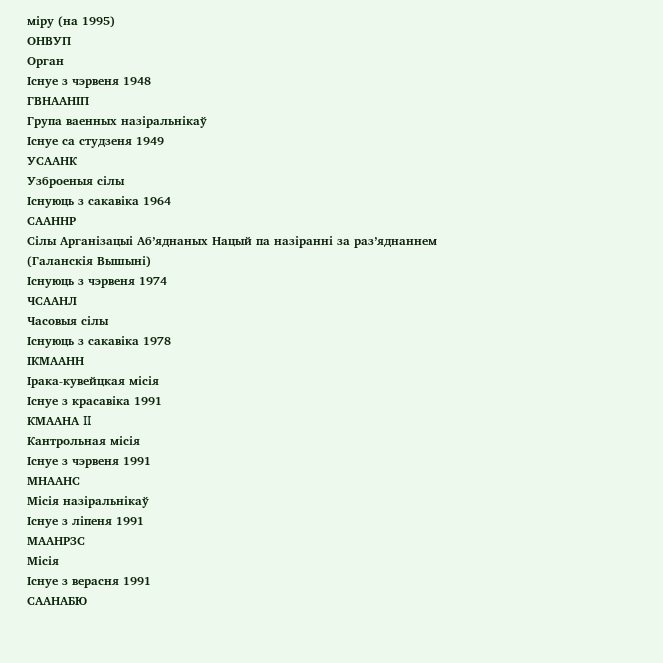міру (на 1995)
ОНВУП
Орган
Існуе з чэрвеня 1948
ГВНААНІП
Група ваенных назіральнікаў
Існуе са студзеня 1949
УСААНК
Узброеныя сілы
Існуюць з сакавіка 1964
СААННР
Сілы Арганізацыі Аб’яднаных Нацый па назіранні за раз’яднаннем (Галанскія Вышыні)
Існуюць з чэрвеня 1974
ЧСААНЛ
Часовыя сілы
Існуюць з сакавіка 1978
ІКМААНН
Ірака-кувейцкая місія
Існуе з красавіка 1991
КМААНА II
Кантрольная місія
Існуе з чэрвеня 1991
МНААНС
Місія назіральнікаў
Існуе з ліпеня 1991
МААНРЗС
Місія
Існуе з верасня 1991
СААНАБЮ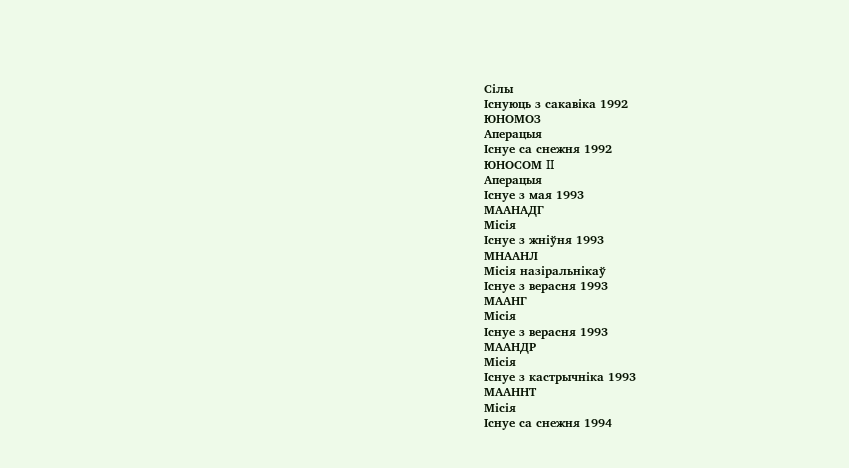Сілы
Існуюць з сакавіка 1992
ЮНОМОЗ
Аперацыя
Існуе са снежня 1992
ЮНОСОМ II
Аперацыя
Існуе з мая 1993
МААНАДГ
Місія
Існуе з жніўня 1993
МНААНЛ
Місія назіральнікаў
Існуе з верасня 1993
МААНГ
Місія
Існуе з верасня 1993
МААНДР
Місія
Існуе з кастрычніка 1993
МААННТ
Місія
Існуе са снежня 1994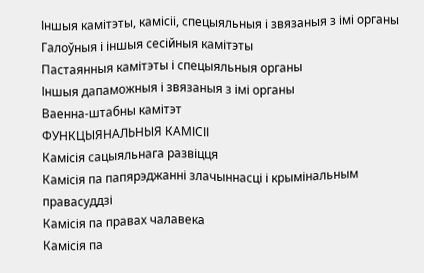Іншыя камітэты, камісіі, спецыяльныя і звязаныя з імі органы
Галоўныя і іншыя сесійныя камітэты
Пастаянныя камітэты і спецыяльныя органы
Іншыя дапаможныя і звязаныя з імі органы
Ваенна-штабны камітэт
ФУНКЦЫЯНАЛЬНЫЯ КАМІСІІ
Камісія сацыяльнага развіцця
Камісія па папярэджанні злачыннасці і крымінальным правасуддзі
Камісія па правах чалавека
Камісія па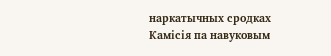наркатычных сродках
Камісія па навуковым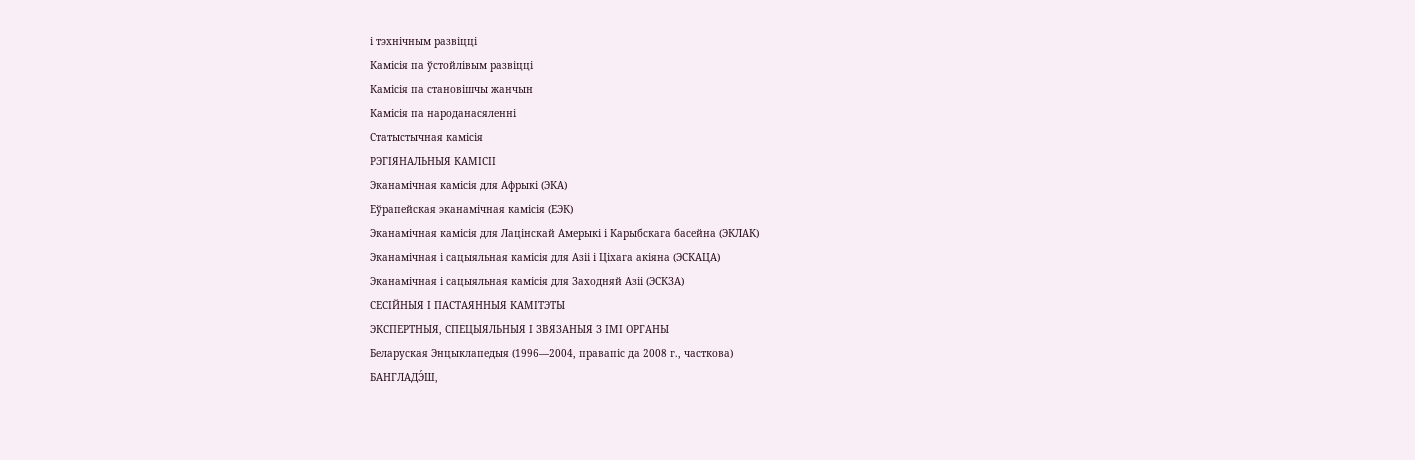і тэхнічным развіцці
Камісія па ўстойлівым развіцці
Камісія па становішчы жанчын
Камісія па народанасяленні
Статыстычная камісія
РЭГІЯНАЛЬНЫЯ КАМІСІІ
Эканамічная камісія для Афрыкі (ЭКА)
Еўрапейская эканамічная камісія (ЕЭК)
Эканамічная камісія для Лацінскай Амерыкі і Карыбскага басейна (ЭКЛАК)
Эканамічная і сацыяльная камісія для Азіі і Ціхага акіяна (ЭСКАЦА)
Эканамічная і сацыяльная камісія для Заходняй Азіі (ЭСКЗА)
СЕСІЙНЫЯ І ПАСТАЯННЫЯ КАМІТЭТЫ
ЭКСПЕРТНЫЯ, СПЕЦЫЯЛЬНЫЯ І ЗВЯЗАНЫЯ З ІМІ ОРГАНЫ
Беларуская Энцыклапедыя (1996—2004, правапіс да 2008 г., часткова)
БАНГЛАДЭ́Ш,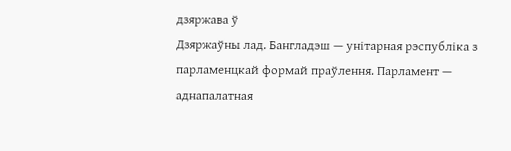дзяржава ў
Дзяржаўны лад. Бангладэш — унітарная рэспубліка з парламенцкай формай праўлення. Парламент — аднапалатная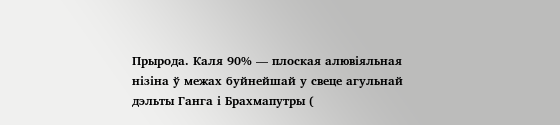Прырода. Каля 90% — плоская алювіяльная нізіна ў межах буйнейшай у свеце агульнай дэльты Ганга і Брахмапутры (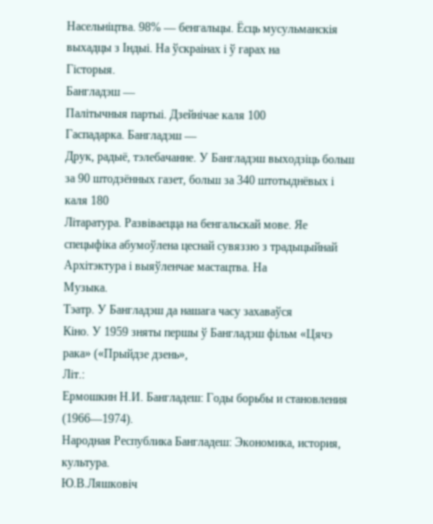Насельніцтва. 98% — бенгальцы. Ёсць мусульманскія выхадцы з Індыі. На ўскраінах і ў гарах на
Гісторыя.
Бангладэш —
Палітычныя партыі. Дзейнічае каля 100
Гаспадарка. Бангладэш —
Друк, радыё, тэлебачанне. У Бангладэш выходзіць больш за 90 штодзённых газет, больш за 340 штотыднёвых і каля 180
Літаратура. Развіваецца на бенгальскай мове. Яе спецыфіка абумоўлена цеснай сувяззю з традыцыйнай
Архітэктура і выяўленчае мастацтва. На
Музыка.
Тэатр. У Бангладэш да нашага часу захаваўся
Кіно. У 1959 зняты першы ў Бангладэш фільм «Цячэ рака» («Прыйдзе дзень»,
Літ.:
Ермошкин Н.И. Бангладеш: Годы борьбы и становления (1966—1974).
Народная Республика Бангладеш: Экономика, история, культура.
Ю.В.Ляшковіч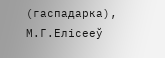(гаспадарка), М.Г.Елісееў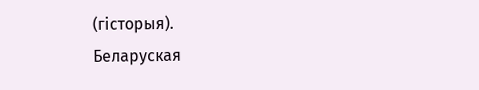(гісторыя).
Беларуская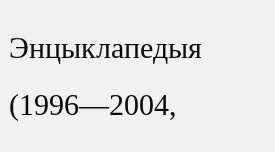Энцыклапедыя (1996—2004,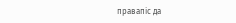правапіс да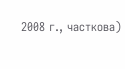2008 г., часткова)